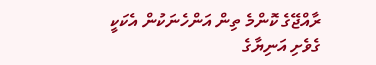ރާއްޖޭގެ ކޮންމެ ތިން އަންހެނަކުން އެކަކީ ގެވެށި އަނިޔާގެ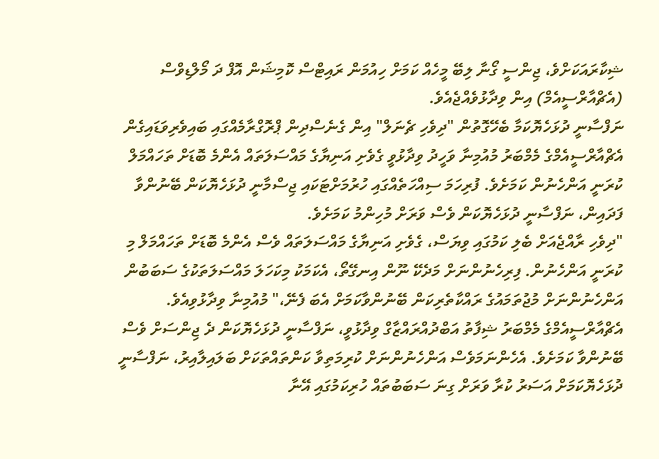ޝިކާރައަކަށްވެ، ޖިންސީ ގޯނާ ލިބޭ މީހެއް ކަމަށް ހިއުމަން ރައިޓްސް ކޮމިޝަން އޮފް ދަ މޯލްޑިވްސް (އެޗްއާރްސީއެމް) އިން ވިދާޅުވެއްޖެއެވެ.
ނަފްސާނީ ދުޅަހެޔޮކަމާ ބެހޭގޮތުން "ދިވެހި ޗެނަލް" އިން ގެނެސްދިން ޕްރޮގްރާމެއްގައި ބައިވެރިވަޑައިގެން އެޗްއާރްސީއެމްގެ މެމްބަރު މުއުމިނާ ވަހީދު ވިދާޅުވީ ގެވެށި އަނިޔާގެ މައްސަލަތައް އެންމެ ބޮޑަށް ތަހައްމަލް ކުރަނީ އަންހެނުން ކަމަށެވެ. ފުރިހަމަ ސިއްހަތެއްގައި ހުރުމަށްޓަކައި ޖިސްމާނީ ދުޅަހެޔޮކަން ބޭނުންވާ ފަދައިން، ނަފްސާނީ ދުޅަހެޔޮކަން ވެސް ވަރަށް މުހިންމު ކަމަށެވެ.
"ދިވެހި ރާއްޖެއަށް ބެލި ކަމުގައި ވިޔަސް، ގެވެށި އަނިޔާގެ މައްސަލަތައް ވެސް އެންމެ ބޮޑަށް ތަހައްމަލް މި ކުރަނީ އަންހެނުން. ފިރިހެނުންނަށް މަދެކޭ ނޫން އިނގޭތޯ، އެކަމަކު މިކަހަލަ މައްސަލަތަކުގެ ސަބަބުން އަންހެނުންނަށް މުޖުތަމައުގެ ރައްކާތެރިކަން ބޭނުންވާކަމަށް އެބަ ފެނޭ،" މުއުމިނާ ވިދާޅުވިއެވެ.
އެޗްއާރްސީއެމްގެ މެމްބަރު ޝިފާތު އަބްދުއްރައްޒާގް ވިދާޅުވީ، ނަފްސާނީ ދުޅަހެޔޮކަން ދެ ޖިންސަށް ވެސް ބޭނުންވާ ކަމަށެވެ. އެހެންނަމަވެސް އަންހެނުންނަށް ކުރިމަތިވާ ކަންތައްތަކަށް ބަލައިލާއިރު، ނަފްސާނީ ދުޅަހެޔޮކަމަށް އަސަރު ކުރާ ވަރަށް ގިނަ ސަބަބުތައް ހުރިކަމުގައި އޭނާ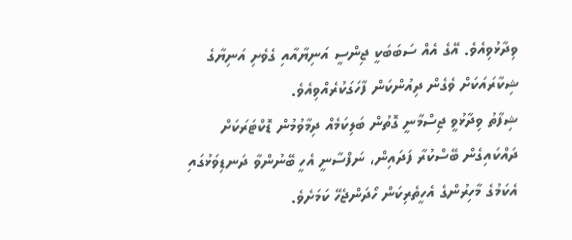ވިދާޅުވިއެވެ. އޭގެ އެއް ސަބަބަކީ ޖިންސީ އަނިޔާއާއި ގެވެށި އަނިޔާގެ ޝިކާރައަކަށް ވެގެން ދިއުންކަން ފާހަގަކުރެއްވިއެވެ.
ޝިފާތު ވިދާޅުވީ ޖިސްމާނީ ގޮތުން ބަލިކަމެއް ދިމާވުމުން ޑޮކްޓަރަކަށް ދައްކައިގެން ބޭސްކުރާ ފަދައިން، ނަފްސާނީ އެހީ ބޭނުންވާ ދަނޑިވަޅުގައި އެކަމުގެ މާހިރުންގެ އެހީތެރިކަން ހޯދަންޖެހޭ ކަމަށެވެ.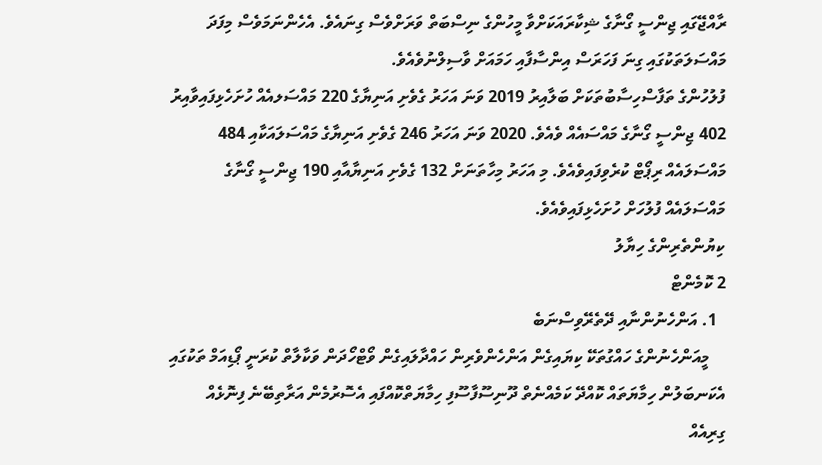ރާއްޖޭގައި ޖިންސީ ގޯނާގެ ޝިކާރައަކަށްވާ މީހުންގެ ނިސްބަތް ވަރަށްވެސް ގިނައެވެ. އެހެންނަމަވެސް މިފަދަ މައްސަލަތަކުގައި ގިނަ ފަހަރަސް އިންސާފާއި ހަމައަށް ވާސިލްނުވެއެވެ.
ފުލުހުންގެ ތަފާސްހިސާބުތަކަށް ބަލާއިރު 2019 ވަނަ އަހަރު ގެވެށި އަނިޔާގެ 220 މައްސަލއެއް ހުށަހެޅިފައިވާއިރު 402 ޖިންސީ ގޯނާގެ މައްސައެއް ވެއެވެ. 2020 ވަނަ އަހަރު 246 ގެވެށި އަނިޔާގެ މައްސަލައަކާއި 484 މައްސަލައެއް ރިޕޯޓް ކުރެވިފައިވެއެވެ. މި އަހަރު މިހާތަނަށް 132 ގެވެށި އަނިޔާއާއި 190 ޖިންސީ ގޯނާގެ މައްސަލައެއް ފުލުހަށް ހުށަހެޅިފައިވެއެވެ.
ކިޔުންތެރިންގެ ހިޔާލު
2 ކޮމެންޓް
  1. އަންހެނުންނާއި ދޭތެރޭވިސްނަބެ
    މީއަންހެނުންގެ ހައްގުތަކޭ ކިޔައިގެން އަންހެންވެރިން ހައްދާލައިގެން ވޯޓްހޯދަން ވަކާލާތް ކުރަނީ ޕޯޑިއަމް ތަކުގައި އެކަނބަލުން ހިމާޔަތައް ކޮއްދޭ ކަމެއްނެތް ދޫނިސޫފާސޫފި ހިމާޔަތްކޮއްފައި އެސޮރުމެން އަރާތިބޭނެ ފިނޮޅެއް ގިރިއެއް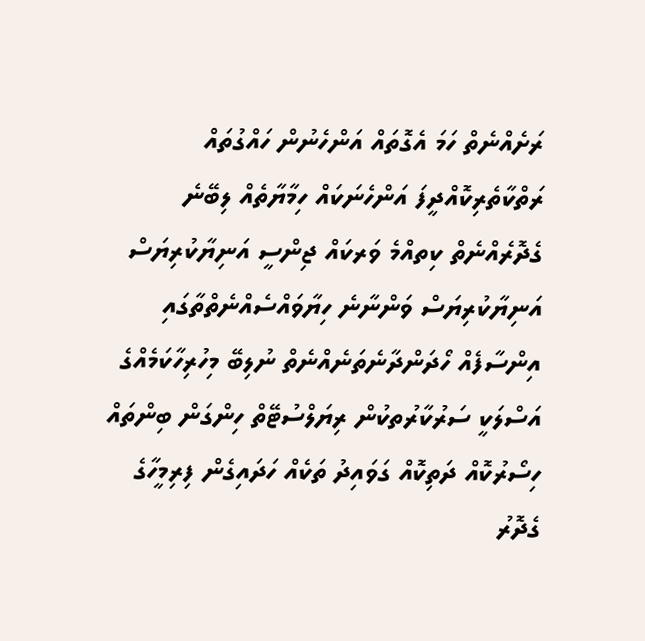ރަށެއްނެތް ހަމަ އެގޮތައް އަންހެނުން ހައްގުތައް ރަތްކާތެރިކޮއްދީފަ އަންހެނަކައް ހިމާޔާތެއް ލިބޭނެ ގެދޮރެއްނެތް ކިތއްމެ ވަރކައް ޖިންސީ އަނިޔާކުރިޔަސް އަނިޔާކުރިޔަސް ވަންނާނެ ހިޔާވައްސެއްނެތްތާގައި އިންސާފެއް ހޯދަންދާނެތަނެއްނެތް ނުލިބޭ މިހުރިހާކަމެއްގެ އަސްލަކީ ސަރުކާރުތކުން ރިޔަލްސުޓޭތް ހިންގަން ބިންތައް ހިސޯރުކޮއް ދަތިކޮއް ގަވައިދު ތަކެއް ހަދައިގެން ފިރިމީހާގެ ގެދޮރު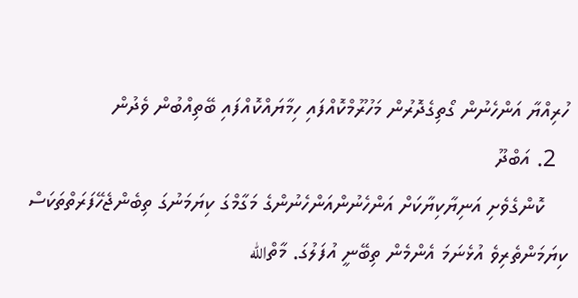ހުރިއްޔާ އަންހެނުން ގޯތިގެދޮރުން މަހުރޫމްކޮއްފައި ހިމާޔައްކޮއްފައި ބޭތިއްބުން ވެދުން
  2. އަބްދޫ
    ކޮންގެވެށި އަނިޔާކިޔާކަށް އަންހެނުންއަންހެނުންގެ މަގާމްގަ ކިޔަމަނުގަ ތިބެންޖެހޭފަރަތްތަކަސް ކިޔަމަންތެރިވެ އުޅެނަމަ އެންމެން ތިބޭނީ އުފަލުގަ. މާތްالله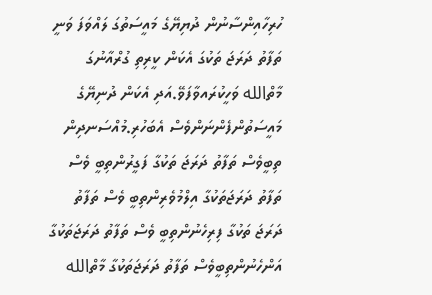ހުރިހާއިންސާނުން ދުޔިޔޭގެ މައީސަތުގަ ލައްވަފަ ވަނީ ތަފާތު ދަރަޖަ ތަކުގަ އެކަން ކީރިތި ގުރްއާނުގަ މާތްالله ވަހީކުރައވާފަވޭ.އަދި އެކަން ދުނިޔޭގެ މައީސަތުންފެންނަންވެސް އެބަހުރި.މުއްސަނދިން ތިބީވެސް ތަފާތު ދަރަޖަ ތަކުގާ ފަގީރުންތިބީ ވެސް ތަފާތު ދަރަޖަތަކުގާ އިލްމުވެރިންތިބީ ވެސް ތަފާތު ދަރަޖަ ތަކުގާ ފިރިހެނުންތިބީ ވެސް ތަފާތު ދަރަޖަތަކުގާ އަންހެނުންތިބީވެސް ތަފާތު ދަރަޖަތަކުގާ މާތްالله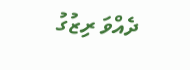ދެއްވަ ރިޒުގު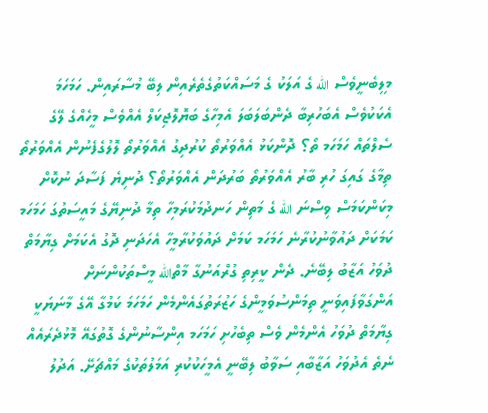މިލިބެނީވެސް الله ގެ އަލަކު ގެ މަސައްކަތުގެތެރެއިން ލިބޭ މުސާރައިން. ހަމަހަމަ އެކަކުވެސް އެބަހުރިބާ ދެންބަލަބަލަ އެމިހާގެ ބަޔޮލޮޖިކަލް އެއްވެސް މީހެއްގެ ލޭގެ ސެލްތައް ހަމަހަމ ތޯ؟ ދޮންކަޅު އެއްވަރުތޯ ކުރުދިގު އެއްވަރުތޯ ލޮލުގެފެނުން އެއްވަރުތޯ ތިމާގެ ގައިގަ ހުރި ބާރު އެއްވަރުތޯ ބަރުދަން އެއްވަރުތޯ؟ ދުނިޔެ ފަސާދަ ނުކޮށް މިކަންކަމަސް ވިސްނަ الله ގެ މަތިން ހަނދުމަކުރަމިހާ ތިމާ ދުނިޔޭގެ މައީސަތުގަ ހަމަހަމ ކަމަކަށް ދައުވާނުކުރާނެ ހަމަހަމ ކަމަށް ދައުވަކުރާމީހާ އެހަދަނި ދޮގު އެކަމަށް ގިޔާމަތް ދުވަހު އަޒާބު ލިބޭނެ. ދެން ކީރިތި ގުރްއަނުގާ މާތްالله މީސްތަކުންނަށް އަންގަވާފައިވަނީ ތިމަންސުވަމީންގެ ހަޒުރަތުގައެންމެން ހަމަހަމަ ކަމުގާ އޭގެ މާނަޔަކީ ގިޔާމަތް ދުވަހު އެންމެން ވެސް ތިބެހުށި ހަމަހަމ އިންސާނުންގެ ގޮތުގައޭ މޮޅުދެރައެއް ނެތެ އެދުވަހު އަޒާބާއި ސަވާބު ލިބޭނީ އެމީހަކުކުރި އަމަލުތަކުގެ މައްޗަށޭ. އަދުލު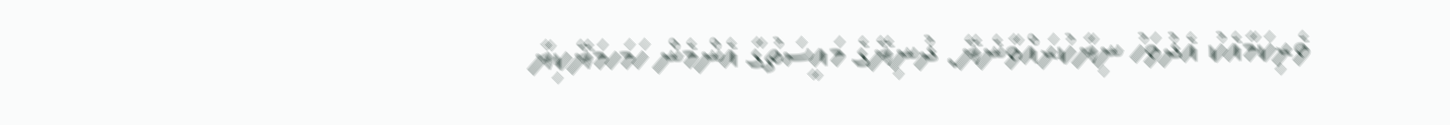ވެރިކަމާއެކު އެދުވަހު ނިޔާކުރައްވާނެޔޭ. ދުނިޔޭގެ މައީސަތުގާ އެންމެން ހަމަހމަޔޭކިޔާ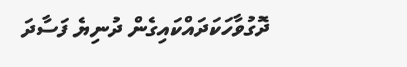ދޮގުވާހަކަދައްކައިގެން ދުނިޔެ ފަސާދަ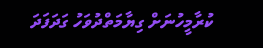ކުރާމީހުނަށް ގިޔާމަތްދުވަހު ގަދަފަދަ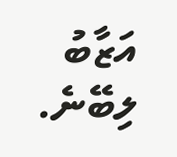އަޒާބު ލިބޭނެ.